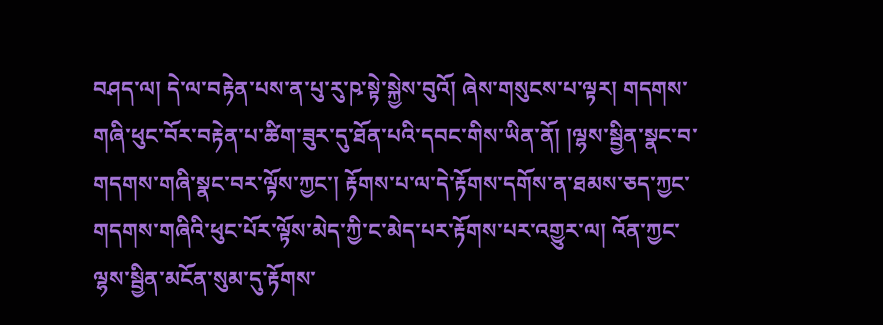བཤད་ལ། དེ་ལ་བརྟེན་པས་ན་པུ་རུ་ཥ་སྟེ་སྐྱེས་བུའོ། ཞེས་གསུངས་པ་ལྟར། གདགས་གཞི་ཕུང་བོར་བརྟེན་པ་ཚིག་ཟུར་དུ་ཐོན་པའི་དབང་གིས་ཡིན་ནོ། །ལྷས་སྦྱིན་སྣང་བ་གདགས་གཞི་སྣང་བར་ལྟོས་ཀྱང་། རྟོགས་པ་ལ་དེ་རྟོགས་དགོས་ན་ཐམས་ཅད་ཀྱང་གདགས་གཞིའི་ཕུང་པོར་ལྟོས་མེད་ཀྱི་ང་མེད་པར་རྟོགས་པར་འགྱུར་ལ། འོན་ཀྱང་ལྷས་སྦྱིན་མངོན་སུམ་དུ་རྟོགས་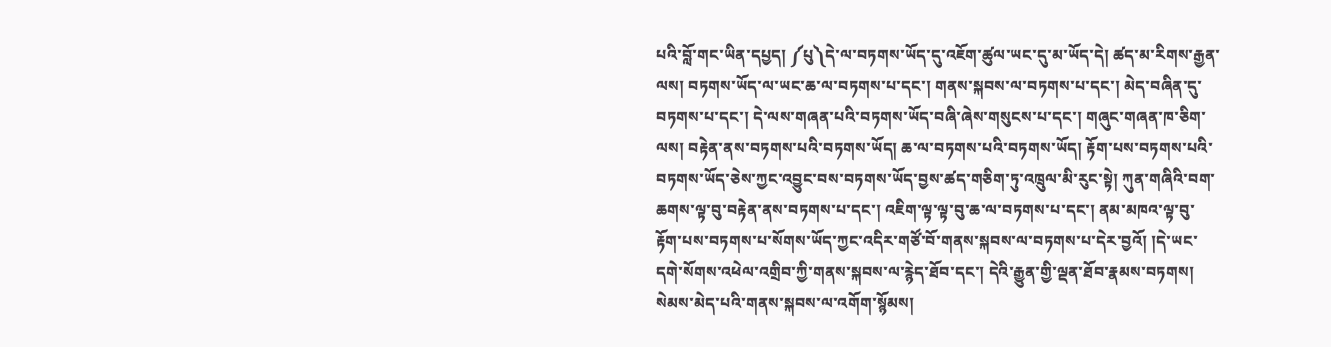པའི་བློ་གང་ཡིན་དཔྱད། ༼པུ༽དེ་ལ་བཏགས་ཡོད་དུ་འཇོག་ཚུལ་ཡང་དུ་མ་ཡོད་དེ། ཚད་མ་རིགས་རྒྱན་ལས། བཏགས་ཡོད་ལ་ཡང་ཆ་ལ་བཏགས་པ་དང་། གནས་སྐབས་ལ་བཏགས་པ་དང་། མེད་བཞིན་དུ་བཏགས་པ་དང་། དེ་ལས་གཞན་པའི་བཏགས་ཡོད་བཞི་ཞེས་གསུངས་པ་དང་། གཞུང་གཞན་ཁ་ཅིག་ལས། བརྟེན་ནས་བཏགས་པའི་བཏགས་ཡོད། ཆ་ལ་བཏགས་པའི་བཏགས་ཡོད། རྟོག་པས་བཏགས་པའི་བཏགས་ཡོད་ཅེས་ཀྱང་འབྱུང་བས་བཏགས་ཡོད་བྱས་ཚད་གཅིག་ཏུ་འཁྲུལ་མི་རུང་སྟེ། ཀུན་གཞིའི་བག་ཆགས་ལྟ་བུ་བརྟེན་ནས་བཏགས་པ་དང་། འཇིག་ལྟ་ལྟ་བུ་ཆ་ལ་བཏགས་པ་དང་། ནམ་མཁའ་ལྟ་བུ་རྟོག་པས་བཏགས་པ་སོགས་ཡོད་ཀྱང་འདིར་གཙོ་བོ་གནས་སྐབས་ལ་བཏགས་པ་དེར་བྱའོ། །དེ་ཡང་དགེ་སོགས་འཕེལ་འགྲིབ་ཀྱི་གནས་སྐབས་ལ་རྙེད་ཐོབ་དང་། དེའི་རྒྱུན་གྱི་ལྡན་ཐོབ་རྣམས་བཏགས། སེམས་མེད་པའི་གནས་སྐབས་ལ་འགོག་སྙོམས།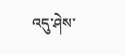འདུ་ཤེས་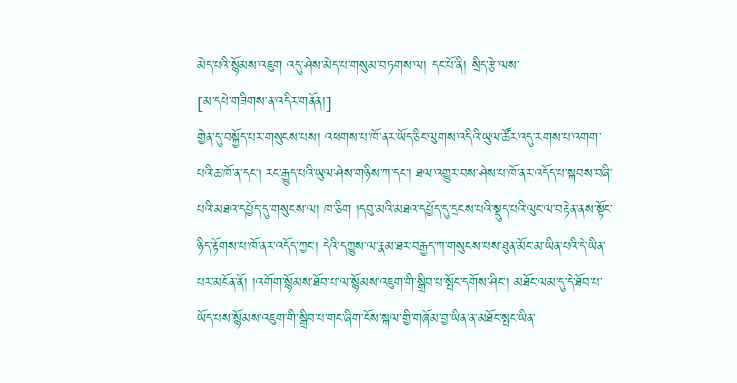མེད་པའི་སྙོམས་འཇུག འདུ་ཤེས་མེད་པ་གསུམ་བཏགས་ལ། དང་པོ་ནི། སྲིད་རྩེ་ལས་
[མ་དཔེ་གཟིགས་ན་འདིར་གནོན།]
གྱེན་དུ་བསྐྱོད་པར་གསུངས་པས། འཕགས་པ་ཁོ་ནར་ཡོད་ཅིང་ལུགས་འདིའི་ཡུལ་ཚོར་འདུ་རགས་པ་འགག་པའི་ཆ་ཁོ་ན་དང། རང་རྒྱུད་པའི་ཡུལ་ཤེས་གཉིས་ཀ་དང་། ཐལ་འགྱུར་བས་ཤེས་པ་ཁོ་ནར་འདོད་པ་སྐབས་བཞི་པའི་མཐའ་དཔྱོད་དུ་གསུངས་ལ། ཁ་ཅིག །དབུ་མའི་མཐའ་དཔྱོད་དུ་དྲངས་པའི་སྡུད་པའི་ལུང་ལ་བརྟེན་ནས་སྟོང་ཉིད་རྟོགས་པ་ཁོ་ནར་འདོད་ཀྱང་། དེའི་དཀྱུས་ལ་རྣམ་ཐར་བརྒྱད་ཀ་གསུངས་པས་ཐུན་མོང་མ་ཡིན་པའི་དེ་ཡིན་པར་མངོན་ནོ། །འགོག་སྙོམས་ཐོབ་པ་ལ་སྙོམས་འཇུག་གི་སྒྲིབ་པ་སྤོང་དགོས་ཤིང་། མཐོང་ལམ་དུ་དེ་ཐོབ་པ་ཡོད་པས་སྙོམས་འཇུག་གི་སྒྲིབ་པ་གང་ཞིག་ངོས་སྐལ་གྱི་གཞོམ་བྱ་ཡིན་ན་མཐོང་སྤང་ཡིན་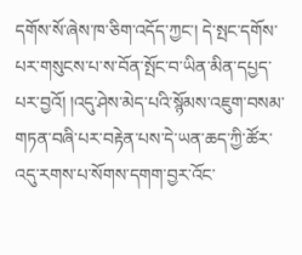དགོས་སོ་ཞེས་ཁ་ཅིག་འདོད་ཀྱང་། དེ་སྤང་དགོས་པར་གསུངས་པ་ས་བོན་སྤོང་བ་ཡིན་མིན་དཔྱད་པར་བྱའོ། །འདུ་ཤེས་མེད་པའི་སྙོམས་འཇུག་བསམ་གཏན་བཞི་པར་བརྟེན་པས་དེ་ཡན་ཆད་ཀྱི་ཚོར་འདུ་རགས་པ་སོགས་དགག་བྱར་འོང་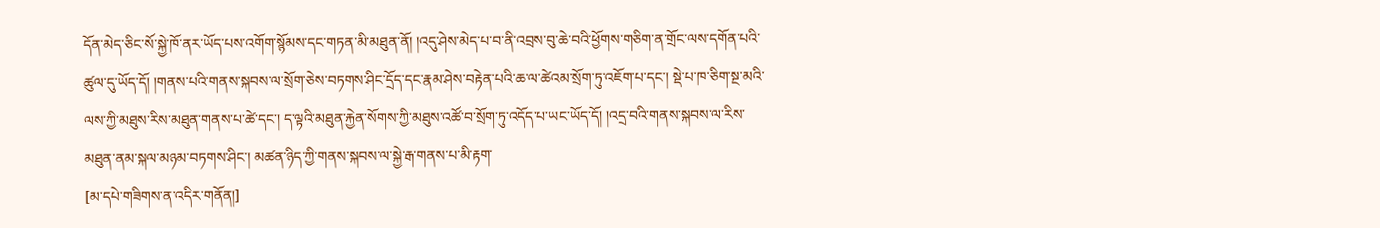དོན་མེད་ཅིང་སོ་སྐྱེ་ཁོ་ནར་ཡོད་པས་འགོག་སྙོམས་དང་གཏན་མི་མཐུན་ནོ། །འདུ་ཤེས་མེད་པ་བ་ནི་འབྲས་བུ་ཆེ་བའི་ཕྱོགས་གཅིག་ན་གྲོང་ལས་དགོན་པའི་ཚུལ་དུ་ཡོད་དོ། །གནས་པའི་གནས་སྐབས་ལ་སྲོག་ཅེས་བཏགས་ཤིང་དྲོད་དང་རྣམ་ཤེས་བརྟེན་པའི་ཆ་ལ་ཚེའམ་སྲོག་ཏུ་འཇོག་པ་དང་། སྡེ་པ་ཁ་ཅིག་སྔ་མའི་ལས་ཀྱི་མཐུས་རིས་མཐུན་གནས་པ་ཚེ་དང་། ད་ལྟའི་མཐུན་རྐྱེན་སོགས་ཀྱི་མཐུས་འཚོ་བ་སྲོག་ཏུ་འདོད་པ་ཡང་ཡོད་དོ། །འདྲ་བའི་གནས་སྐབས་ལ་རིས་མཐུན་ནམ་སྐལ་མཉམ་བཏགས་ཤིང་། མཚན་ཉིད་ཀྱི་གནས་སྐབས་ལ་སྐྱེ་རྒ་གནས་པ་མི་རྟག་
[མ་དཔེ་གཟིགས་ན་འདིར་གནོན།]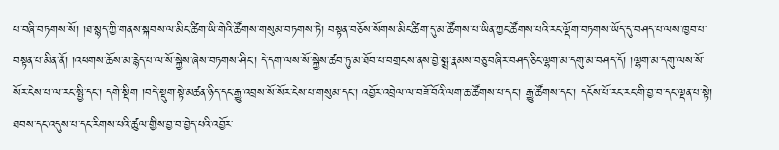པ་བཞི་བཏགས་སོ། །ཐ་སྙད་ཀྱི་གནས་སྐབས་ལ་མིང་ཚིག་ཡི་གེའི་ཚོགས་གསུམ་བཏགས་ཏེ། བསྟན་བཅོས་སོགས་མིང་ཚིག་དུ་མ་ཚོགས་པ་ཡིན་ཀྱང་ཚོགས་པའི་རང་ལྡོག་བཏགས་ཡོད་དུ་བཤད་པ་ལས་ཁྱབ་པ་བསྟན་པ་མིན་ནོ། །འཕགས་ཆོས་མ་རྙེད་པ་ལ་སོ་སྐྱེས་ཞེས་བཏགས་ཤིང་། དེ་དག་ལས་སོ་སྐྱེས་ཚབ་ཏུ་མ་ཐོབ་པ་བགྲངས་ནས་བྱེ་སྨྲ་རྣམས་བཅུ་བཞིར་བཤད་ཅིང་ལྷག་མ་དགུ་མ་བཤད་དོ། །ལྷག་མ་དགུ་ལས་སོ་སོར་ངེས་པ་ལ་རང་སྤྱི་དང་། དགེ་སྡིག །བདེ་སྡུག་སྟེ་མཚན་ཉིད་དང་རྒྱུ་འབྲས་སོ་སོར་ངེས་པ་གསུམ་དང་། འབྱོར་འབྲེལ་ལ་བཟོ་བོའི་ལག་ཆ་ཚོགས་པ་དང་། རྒྱུ་ཚོགས་དང་། དངོས་པོ་རང་རང་གི་བྱ་བ་དང་ལྡན་པ་སྟེ། ཐབས་དང་འདུས་པ་དང་རིགས་པའི་ཚུལ་གྱིས་བྱ་བ་བྱེད་པའི་འབྱོར་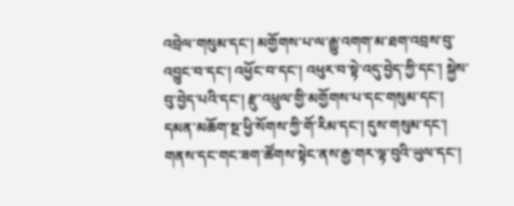འབྲེལ་གསུམ་དང་། མགྱོགས་པ་ལ་རྒྱུ་འགག་མ་ཐག་འབྲས་བུ་འབྱུང་བ་དང་། འཕྱོང་བ་དང་། འཕུར་བ་སྟེ་འདུ་བྱེད་ཀྱི་དང་། སྐྱེས་བུ་བྱེད་པའི་དང་། རྫུ་འཕྲུལ་གྱི་མགྱོགས་པ་དང་གསུམ་དང་། དམན་མཆོག་སྔ་ཕྱི་སོགས་ཀྱི་གོ་རིམ་དང་། དུས་གསུམ་དང་། གནས་དང་གང་ཟག་ཚོགས་སྟེང་ནས་རྒྱ་གར་ལྟ་བུའི་ཡུལ་དང་།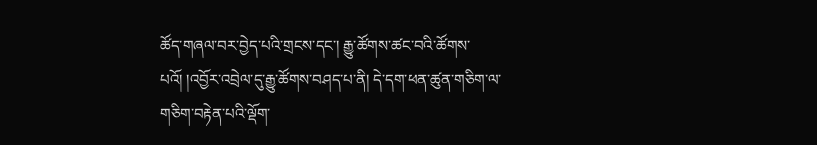ཚོད་གཞལ་བར་བྱེད་པའི་གྲངས་དང་། རྒྱུ་ཚོགས་ཚང་བའི་ཚོགས་པའོ། །འབྱོར་འབྲེལ་དུ་རྒྱུ་ཚོགས་བཤད་པ་ནི། དེ་དག་ཕན་ཚུན་གཅིག་ལ་གཅིག་བརྟེན་པའི་ལྡོག་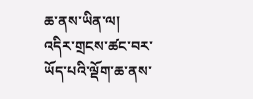ཆ་ནས་ཡིན་ལ། འདིར་གྲངས་ཚང་བར་ཡོད་པའི་ལྡོག་ཆ་ནས་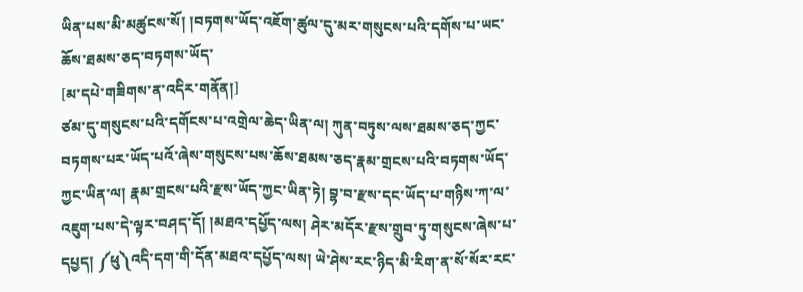ཡིན་པས་མི་མཚུངས་སོ། །བཏགས་ཡོད་འཇོག་ཚུལ་དུ་མར་གསུངས་པའི་དགོས་པ་ཡང་ཆོས་ཐམས་ཅད་བཏགས་ཡོད་
[མ་དཔེ་གཟིགས་ན་འདིར་གནོན།]
ཙམ་དུ་གསུངས་པའི་དགོངས་པ་འགྲེལ་ཆེད་ཡིན་ལ། ཀུན་བཏུས་ལས་ཐམས་ཅད་ཀྱང་བཏགས་པར་ཡོད་པའོ་ཞེས་གསུངས་པས་ཆོས་ཐམས་ཅད་རྣམ་གྲངས་པའི་བཏགས་ཡོད་ཀྱང་ཡིན་ལ། རྣམ་གྲངས་པའི་རྫས་ཡོད་ཀྱང་ཡིན་ཏེ། བྷ་བ་རྫས་དང་ཡོད་པ་གཉིས་ཀ་ལ་འཇུག་པས་དེ་ལྟར་བཤད་དོ། །མཐའ་དཔྱོད་ལས། ཤེར་མདོར་རྫས་གྲུབ་ཏུ་གསུངས་ཞེས་པ་དཔྱད། ༼ཕུ༽འདི་དག་གི་དོན་མཐའ་དཔྱོད་ལས། ཡེ་ཤེས་རང་ཉིད་མི་རིག་ན་སོ་སོར་རང་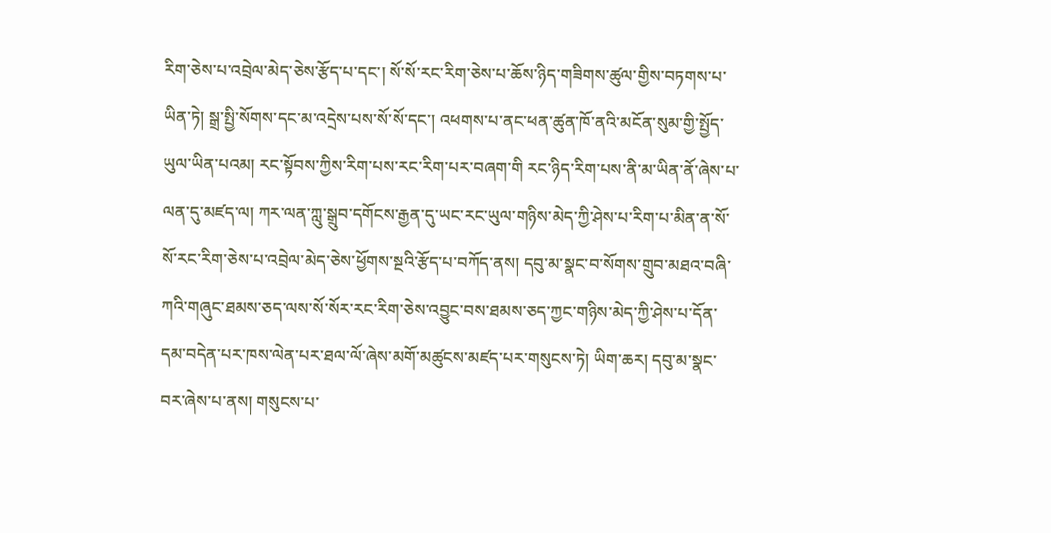རིག་ཅེས་པ་འབྲེལ་མེད་ཅེས་རྩོད་པ་དང་། སོ་སོ་རང་རིག་ཅེས་པ་ཆོས་ཉིད་གཟིགས་ཚུལ་གྱིས་བཏགས་པ་ཡིན་ཏེ། སྒྲ་སྤྱི་སོགས་དང་མ་འདྲེས་པས་སོ་སོ་དང་། འཕགས་པ་ནང་ཕན་ཚུན་ཁོ་ནའི་མངོན་སུམ་གྱི་སྤྱོད་ཡུལ་ཡིན་པའམ། རང་སྟོབས་ཀྱིས་རིག་པས་རང་རིག་པར་བཞག་གི རང་ཉིད་རིག་པས་ནི་མ་ཡིན་ནོ་ཞེས་པ་ལན་དུ་མཛད་ལ། ཀར་ལན་ཀླུ་སྒྲུབ་དགོངས་རྒྱན་དུ་ཡང་རང་ཡུལ་གཉིས་མེད་ཀྱི་ཤེས་པ་རིག་པ་མིན་ན་སོ་སོ་རང་རིག་ཅེས་པ་འབྲེལ་མེད་ཅེས་ཕྱོགས་སྔའི་རྩོད་པ་བཀོད་ནས། དབུ་མ་སྣང་བ་སོགས་གྲུབ་མཐའ་བཞི་ཀའི་གཞུང་ཐམས་ཅད་ལས་སོ་སོར་རང་རིག་ཅེས་འབྱུང་བས་ཐམས་ཅད་ཀྱང་གཉིས་མེད་ཀྱི་ཤེས་པ་དོན་དམ་བདེན་པར་ཁས་ལེན་པར་ཐལ་ལོ་ཞེས་མགོ་མཚུངས་མཛད་པར་གསུངས་ཏེ། ཡིག་ཆར། དབུ་མ་སྣང་བར་ཞེས་པ་ནས། གསུངས་པ་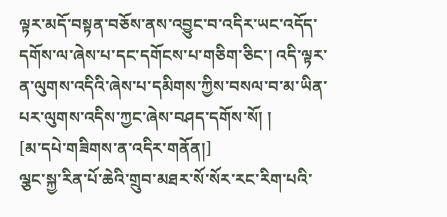ལྟར་མདོ་བསྟན་བཅོས་ནས་འབྱུང་བ་འདིར་ཡང་འདོད་དགོས་ལ་ཞེས་པ་དང་དགོངས་པ་གཅིག་ཅིང་། འདི་ལྟར་ན་ལུགས་འདིའི་ཞེས་པ་དམིགས་ཀྱིས་བསལ་བ་མ་ཡིན་པར་ལུགས་འདིས་ཀྱང་ཞེས་བཤད་དགོས་སོ། །
[མ་དཔེ་གཟིགས་ན་འདིར་གནོན།]
ལྕང་སྐྱ་རིན་པོ་ཆེའི་གྲུབ་མཐར་སོ་སོར་རང་རིག་པའི་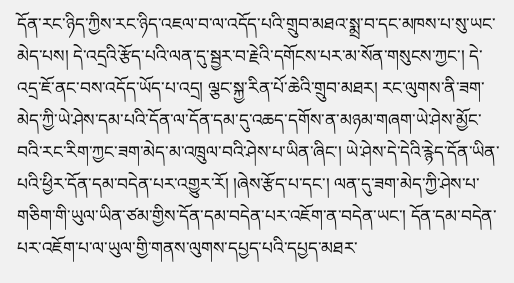དོན་རང་ཉིད་ཀྱིས་རང་ཉིད་འཇལ་བ་ལ་འདོད་པའི་གྲུབ་མཐའ་སྨྲ་བ་དང་མཁས་པ་སུ་ཡང་མེད་པས། དེ་འདྲའི་རྩོད་པའི་ལན་དུ་སྦྱར་བ་རྗེའི་དགོངས་པར་མ་སོན་གསུངས་ཀྱང་། དེ་འདྲ་ཇོ་ནང་བས་འདོད་ཡོད་པ་འདྲ། ལྕང་སྐྱ་རིན་པོ་ཆེའི་གྲུབ་མཐར། རང་ལུགས་ནི་ཟག་མེད་ཀྱི་ཡེ་ཤེས་དམ་པའི་དོན་ལ་དོན་དམ་དུ་འཆད་དགོས་ན་མཉམ་གཞག་ཡེ་ཤེས་མྱོང་བའི་རང་རིག་ཀྱང་ཟག་མེད་མ་འཁྲུལ་བའི་ཤེས་པ་ཡིན་ཞིང་། ཡེ་ཤེས་དེ་དེའི་རྙེད་དོན་ཡིན་པའི་ཕྱིར་དོན་དམ་བདེན་པར་འགྱུར་རོ། །ཞེས་རྩོད་པ་དང་། ལན་དུ་ཟག་མེད་ཀྱི་ཤེས་པ་གཅིག་གི་ཡུལ་ཡིན་ཙམ་གྱིས་དོན་དམ་བདེན་པར་འཇོག་ན་བདེན་ཡང་། དོན་དམ་བདེན་པར་འཇོག་པ་ལ་ཡུལ་གྱི་གནས་ལུགས་དཔྱད་པའི་དཔྱད་མཐར་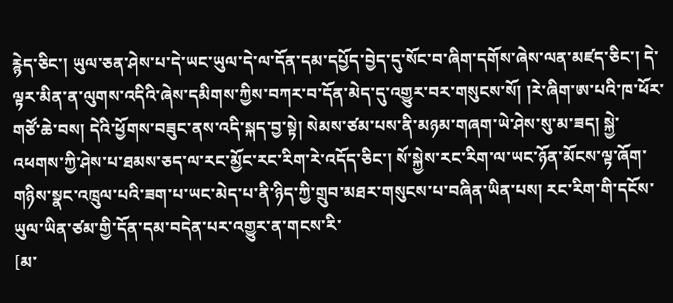རྙེད་ཅིང་། ཡུལ་ཅན་ཤེས་པ་དེ་ཡང་ཡུལ་དེ་ལ་དོན་དམ་དཔྱོད་བྱེད་དུ་སོང་བ་ཞིག་དགོས་ཞེས་ལན་མཛད་ཅིང་། དེ་ལྟར་མིན་ན་ལུགས་འདིའི་ཞེས་དམིགས་ཀྱིས་བཀར་བ་དོན་མེད་དུ་འགྱུར་བར་གསུངས་སོ། །རེ་ཞིག་ཨ་པའི་ཁ་ཕོར་གཙོ་ཆེ་བས། དེའི་ཕྱོགས་བཟུང་ནས་འདི་སྐད་བྱ་སྟེ། སེམས་ཙམ་པས་ནི་མཉམ་གཞག་ཡེ་ཤེས་སུ་མ་ཟད། སྐྱེ་འཕགས་ཀྱི་ཤེས་པ་ཐམས་ཅད་ལ་རང་མྱོང་རང་རིག་རེ་འདོད་ཅིང་། སོ་སྐྱེས་རང་རིག་ལ་ཡང་ཉོན་མོངས་ལྟ་ཞོག་གཉིས་སྣང་འཁྲུལ་པའི་ཟག་པ་ཡང་མེད་པ་ནི་ཉིད་ཀྱི་གྲུབ་མཐར་གསུངས་པ་བཞིན་ཡིན་པས། རང་རིག་གི་དངོས་ཡུལ་ཡིན་ཙམ་གྱི་དོན་དམ་བདེན་པར་འགྱུར་ན་གངས་རི་
[མ་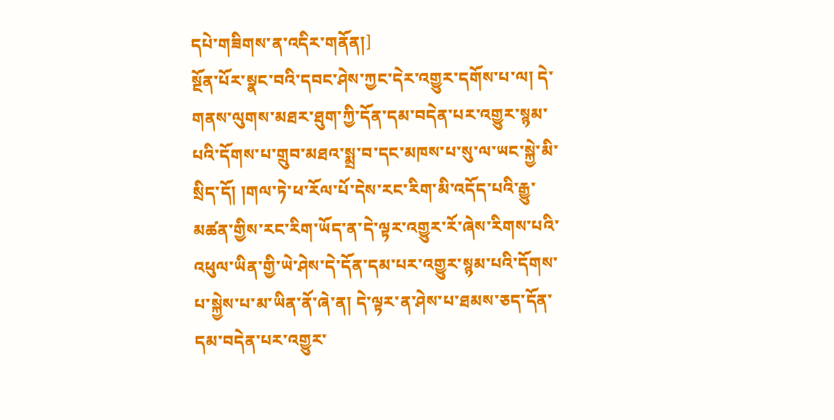དཔེ་གཟིགས་ན་འདིར་གནོན།]
སྔོན་པོར་སྣང་བའི་དབང་ཤེས་ཀྱང་དེར་འགྱུར་དགོས་པ་ལ། དེ་གནས་ལུགས་མཐར་ཐུག་ཀྱི་དོན་དམ་བདེན་པར་འགྱུར་སྙམ་པའི་དོགས་པ་གྲུབ་མཐའ་སྨྲ་བ་དང་མཁས་པ་སུ་ལ་ཡང་སྐྱེ་མི་སྲིད་དོ། །གལ་ཏེ་ཕ་རོལ་པོ་དེས་རང་རིག་མི་འདོད་པའི་རྒྱུ་མཚན་གྱིས་རང་རིག་ཡོད་ན་དེ་ལྟར་འགྱུར་རོ་ཞེས་རིགས་པའི་འཕུལ་ཡིན་གྱི་ཡེ་ཤེས་དེ་དོན་དམ་པར་འགྱུར་སྙམ་པའི་དོགས་པ་སྐྱེས་པ་མ་ཡིན་ནོ་ཞེ་ན། དེ་ལྟར་ན་ཤེས་པ་ཐམས་ཅད་དོན་དམ་བདེན་པར་འགྱུར་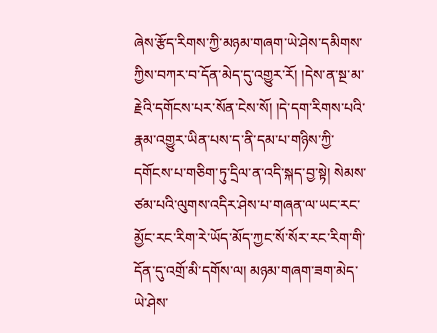ཞེས་རྩོད་རིགས་ཀྱི་མཉམ་གཞག་ཡེ་ཤེས་དམིགས་ཀྱིས་བཀར་བ་དོན་མེད་དུ་འགྱུར་རོ། །དེས་ན་སྔ་མ་རྗེའི་དགོངས་པར་སོན་ངེས་སོ། །དེ་དག་རིགས་པའི་རྣམ་འགྱུར་ཡིན་པས་ད་ནི་དམ་པ་གཉིས་ཀྱི་དགོངས་པ་གཅིག་ཏུ་དྲིལ་ན་འདི་སྐད་བྱ་སྟེ། སེམས་ཙམ་པའི་ལུགས་འདིར་ཤེས་པ་གཞན་ལ་ཡང་རང་མྱོང་རང་རིག་རེ་ཡོད་མོད་ཀྱང་སོ་སོར་རང་རིག་གི་དོན་དུ་འགྲོ་མི་དགོས་ལ། མཉམ་གཞག་ཟག་མེད་ཡེ་ཤེས་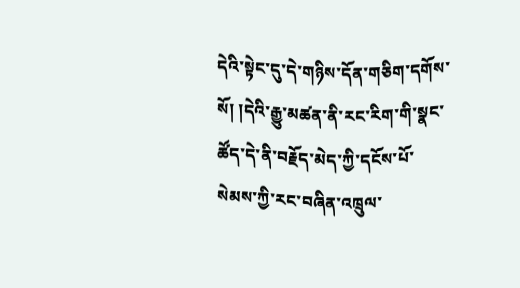དེའི་སྟེང་དུ་དེ་གཉིས་དོན་གཅིག་དགོས་སོ། །དེའི་རྒྱུ་མཚན་ནི་རང་རིག་གི་སྣང་ཚོད་དེ་ནི་བརྗོད་མེད་ཀྱི་དངོས་པོ་སེམས་ཀྱི་རང་བཞིན་འཁྲུལ་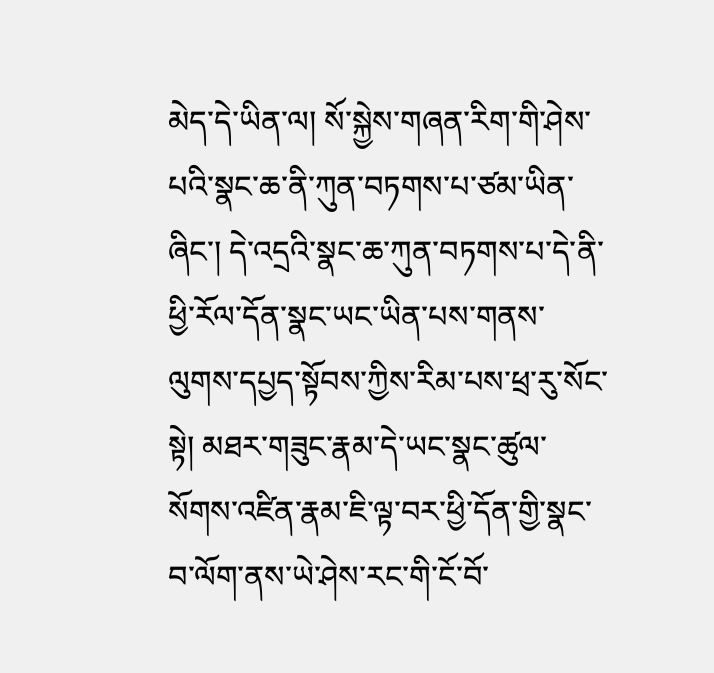མེད་དེ་ཡིན་ལ། སོ་སྐྱེས་གཞན་རིག་གི་ཤེས་པའི་སྣང་ཆ་ནི་ཀུན་བཏགས་པ་ཙམ་ཡིན་ཞིང་། དེ་འདྲའི་སྣང་ཆ་ཀུན་བཏགས་པ་དེ་ནི་ཕྱི་རོལ་དོན་སྣང་ཡང་ཡིན་པས་གནས་ལུགས་དཔྱད་སྟོབས་ཀྱིས་རིམ་པས་ཕྲ་རུ་སོང་སྟེ། མཐར་གཟུང་རྣམ་དེ་ཡང་སྣང་ཚུལ་སོགས་འཛིན་རྣམ་ཇི་ལྟ་བར་ཕྱི་དོན་གྱི་སྣང་བ་ལོག་ནས་ཡེ་ཤེས་རང་གི་ངོ་བོ་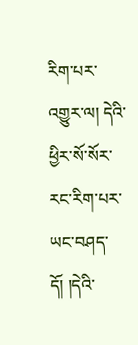རིག་པར་འགྱུར་ལ། དེའི་ཕྱིར་སོ་སོར་རང་རིག་པར་ཡང་བཤད་དོ། །དེའི་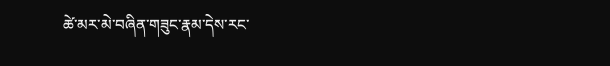ཚེ་མར་མེ་བཞིན་གཟུང་རྣམ་དེས་རང་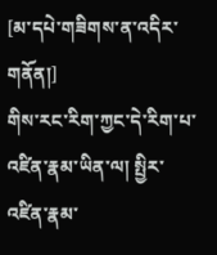[མ་དཔེ་གཟིགས་ན་འདིར་གནོན།]
གིས་རང་རིག་ཀྱང་དེ་རིག་པ་འཛིན་རྣམ་ཡིན་ལ། སྤྱིར་འཛིན་རྣམ་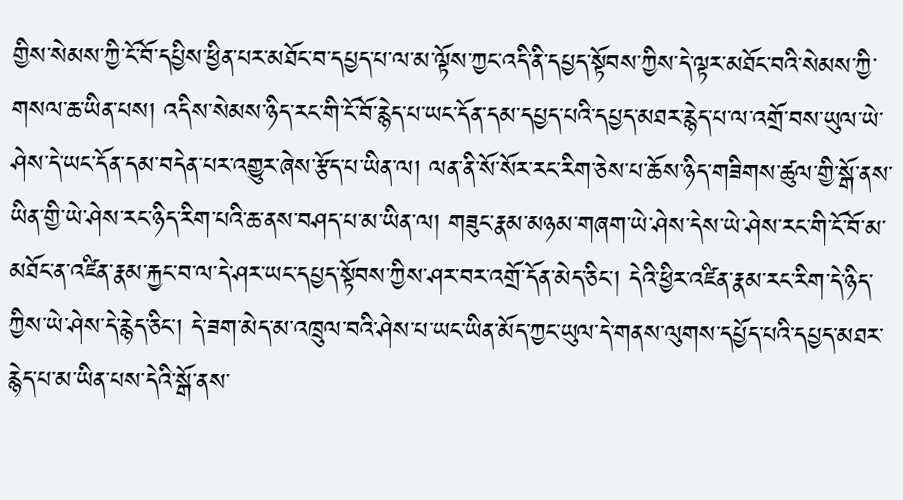གྱིས་སེམས་ཀྱི་ངོ་བོ་དཔྱིས་ཕྱིན་པར་མཐོང་བ་དཔྱད་པ་ལ་མ་ལྟོས་ཀྱང་འདི་ནི་དཔྱད་སྟོབས་ཀྱིས་དེ་ལྟར་མཐོང་བའི་སེམས་ཀྱི་གསལ་ཆ་ཡིན་པས། འདིས་སེམས་ཉིད་རང་གི་ངོ་བོ་རྙེད་པ་ཡང་དོན་དམ་དཔྱད་པའི་དཔྱད་མཐར་རྙེད་པ་ལ་འགྲོ་བས་ཡུལ་ཡེ་ཤེས་དེ་ཡང་དོན་དམ་བདེན་པར་འགྱུར་ཞེས་རྩོད་པ་ཡིན་ལ། ལན་ནི་སོ་སོར་རང་རིག་ཅེས་པ་ཆོས་ཉིད་གཟིགས་ཚུལ་གྱི་སྒོ་ནས་ཡིན་གྱི་ཡེ་ཤེས་རང་ཉིད་རིག་པའི་ཆ་ནས་བཤད་པ་མ་ཡིན་ལ། གཟུང་རྣམ་མཉམ་གཞག་ཡེ་ཤེས་དེས་ཡེ་ཤེས་རང་གི་ངོ་བོ་མ་མཐོང་ན་འཛིན་རྣམ་རྐྱང་བ་ལ་དེ་ཤར་ཡང་དཔྱད་སྟོབས་ཀྱིས་ཤར་བར་འགྲོ་དོན་མེད་ཅིང་། དེའི་ཕྱིར་འཛིན་རྣམ་རང་རིག་དེ་ཉིད་ཀྱིས་ཡེ་ཤེས་དེ་རྙེད་ཅིང་། དེ་ཟག་མེད་མ་འཁྲུལ་བའི་ཤེས་པ་ཡང་ཡིན་མོད་ཀྱང་ཡུལ་དེ་གནས་ལུགས་དཔྱོད་པའི་དཔྱད་མཐར་རྙེད་པ་མ་ཡིན་པས་དེའི་སྒོ་ནས་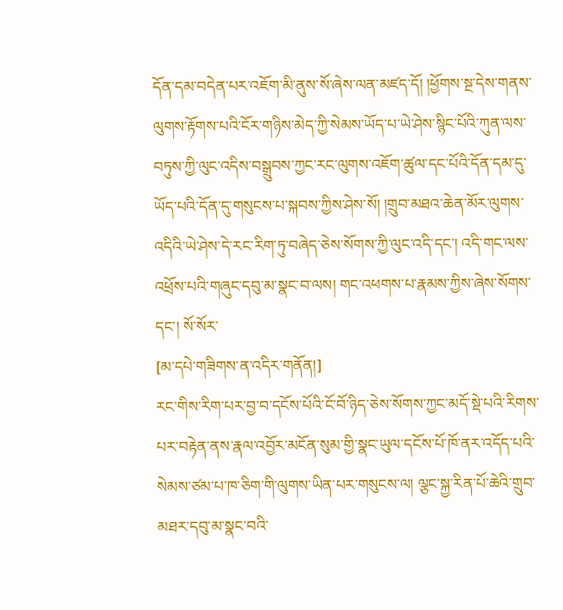དོན་དམ་བདེན་པར་འཇོག་མི་ནུས་སོ་ཞེས་ལན་མཛད་དོ། །ཕྱོགས་སྔ་དེས་གནས་ལུགས་རྟོགས་པའི་ངོར་གཉིས་མེད་ཀྱི་སེམས་ཡོད་པ་ཡེ་ཤེས་སྙིང་པོའི་ཀུན་ལས་བཏུས་ཀྱི་ལུང་འདིས་བསྒྲུབས་ཀྱང་རང་ལུགས་འཇོག་ཚུལ་དང་པོའི་དོན་དམ་དུ་ཡོད་པའི་དོན་དུ་གསུངས་པ་སྐབས་ཀྱིས་ཤེས་སོ། །གྲུབ་མཐའ་ཆེན་མོར་ལུགས་འདིའི་ཡེ་ཤེས་དེ་རང་རིག་ཏུ་བཞེད་ཅེས་སོགས་ཀྱི་ལུང་འདི་དང་། འདི་གང་ལས་འཕྲོས་པའི་གཞུང་དབུ་མ་སྣང་བ་ལས། གང་འཕགས་པ་རྣམས་ཀྱིས་ཞེས་སོགས་དང་། སོ་སོར་
[མ་དཔེ་གཟིགས་ན་འདིར་གནོན།]
རང་གིས་རིག་པར་བྱ་བ་དངོས་པོའི་ངོ་བོ་ཉིད་ཅེས་སོགས་ཀྱང་མདོ་སྡེ་པའི་རིགས་པར་བརྟེན་ནས་རྣལ་འབྱོར་མངོན་སུམ་གྱི་སྣང་ཡུལ་དངོས་པོ་ཁོ་ནར་འདོད་པའི་སེམས་ཙམ་པ་ཁ་ཅིག་གི་ལུགས་ཡིན་པར་གསུངས་ལ། ལྕང་སྐྱ་རིན་པོ་ཆེའི་གྲུབ་མཐར་དབུ་མ་སྣང་བའི་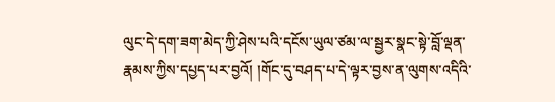ལུང་དེ་དག་ཟག་མེད་ཀྱི་ཤེས་པའི་དངོས་ཡུལ་ཙམ་ལ་སྦྱར་སྣང་སྟེ་བློ་ལྡན་རྣམས་ཀྱིས་དཔྱད་པར་བྱའོ། །གོང་དུ་བཤད་པ་དེ་ལྟར་བྱས་ན་ལུགས་འདིའི་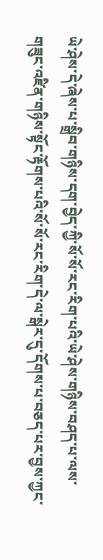ཡེ་ཤེས་དེ་ཞེས་པ་སྒྲིབ་གཉིས་དག་བྱེད་ཀྱི་སོ་སོ་རང་རིག་པའི་ཡེ་ཤེས་གཉིས་བཤད་པ་ལས་གཟུང་འཛིན་གཉིས་སྟོང་རྟོགས་པའི་སོ་སོ་རང་རིག་དེ་ལ་སྒེར་དུ་དོགས་པ་བཅད་པར་བྱས་ཀྱང་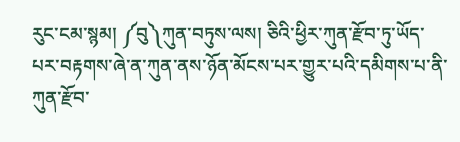རུང་ངམ་སྙམ། ༼བུ༽ཀུན་བཏུས་ལས། ཅིའི་ཕྱིར་ཀུན་རྫོབ་ཏུ་ཡོད་པར་བརྟགས་ཞེ་ན་ཀུན་ནས་ཉོན་མོངས་པར་གྱུར་པའི་དམིགས་པ་ནི་ཀུན་རྫོབ་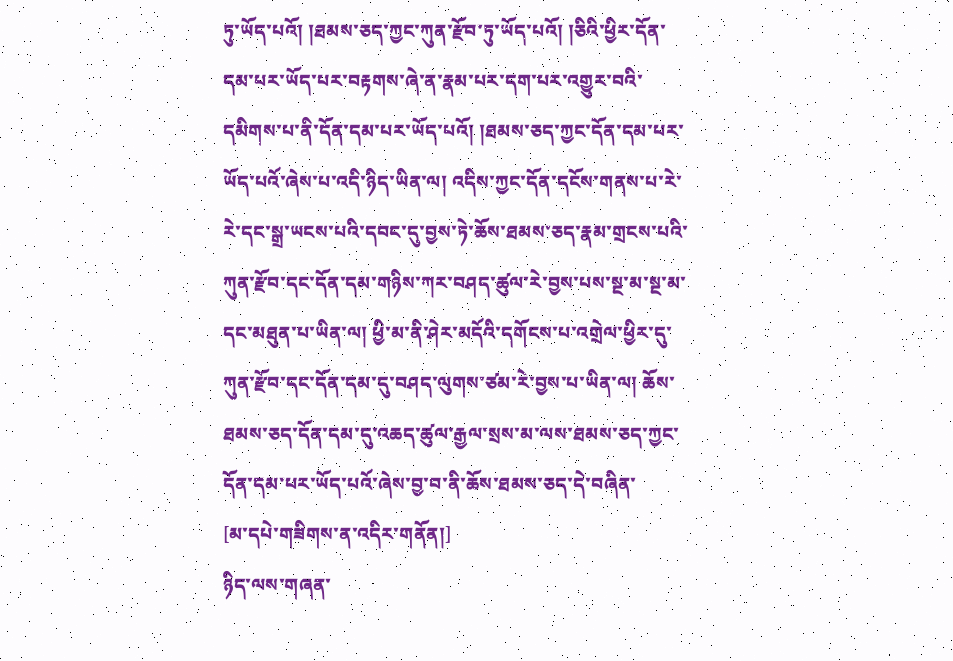ཏུ་ཡོད་པའོ། །ཐམས་ཅད་ཀྱང་ཀུན་རྫོབ་ཏུ་ཡོད་པའོ། །ཅིའི་ཕྱིར་དོན་དམ་པར་ཡོད་པར་བརྟགས་ཞེ་ན་རྣམ་པར་དག་པར་འགྱུར་བའི་དམིགས་པ་ནི་དོན་དམ་པར་ཡོད་པའོ། །ཐམས་ཅད་ཀྱང་དོན་དམ་པར་ཡོད་པའོ་ཞེས་པ་འདི་ཉིད་ཡིན་ལ། འདིས་ཀྱང་དོན་དངོས་གནས་པ་རེ་རེ་དང་སྒྲ་ཡངས་པའི་དབང་དུ་བྱས་ཏེ་ཆོས་ཐམས་ཅད་རྣམ་གྲངས་པའི་ཀུན་རྫོབ་དང་དོན་དམ་གཉིས་ཀར་བཤད་ཚུལ་རེ་བྱས་པས་སྔ་མ་སྔ་མ་དང་མཐུན་པ་ཡིན་ལ། ཕྱི་མ་ནི་ཤེར་མདོའི་དགོངས་པ་འགྲེལ་ཕྱིར་དུ་ཀུན་རྫོབ་དང་དོན་དམ་དུ་བཤད་ལུགས་ཙམ་རེ་བྱས་པ་ཡིན་ལ། ཆོས་ཐམས་ཅད་དོན་དམ་དུ་འཆད་ཚུལ་རྒྱལ་སྲས་མ་ལས་ཐམས་ཅད་ཀྱང་དོན་དམ་པར་ཡོད་པའོ་ཞེས་བྱ་བ་ནི་ཆོས་ཐམས་ཅད་དེ་བཞིན་
[མ་དཔེ་གཟིགས་ན་འདིར་གནོན།]
ཉིད་ལས་གཞན་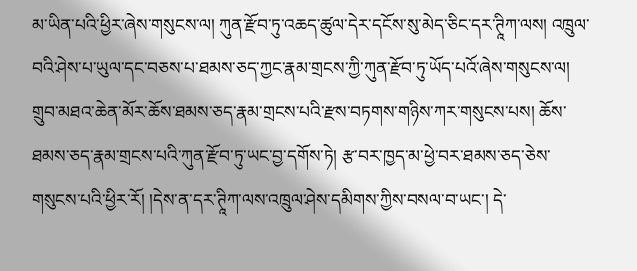མ་ཡིན་པའི་ཕྱིར་ཞེས་གསུངས་ལ། ཀུན་རྫོབ་ཏུ་འཆད་ཚུལ་དེར་དངོས་སུ་མེད་ཅིང་དར་ཊཱིཀ་ལས། འཁྲུལ་བའི་ཤེས་པ་ཡུལ་དང་བཅས་པ་ཐམས་ཅད་ཀྱང་རྣམ་གྲངས་ཀྱི་ཀུན་རྫོབ་ཏུ་ཡོད་པའོ་ཞེས་གསུངས་ལ། གྲུབ་མཐའ་ཆེན་མོར་ཆོས་ཐམས་ཅད་རྣམ་གྲངས་པའི་རྫས་བཏགས་གཉིས་ཀར་གསུངས་པས། ཆོས་ཐམས་ཅད་རྣམ་གྲངས་པའི་ཀུན་རྫོབ་ཏུ་ཡང་བྱ་དགོས་ཏེ། རྩ་བར་ཁྱད་མ་ཕྱེ་བར་ཐམས་ཅད་ཅེས་གསུངས་པའི་ཕྱིར་རོ། །དེས་ན་དར་ཊཱིཀ་ལས་འཁྲུལ་ཤེས་དམིགས་ཀྱིས་བསལ་བ་ཡང་། དེ་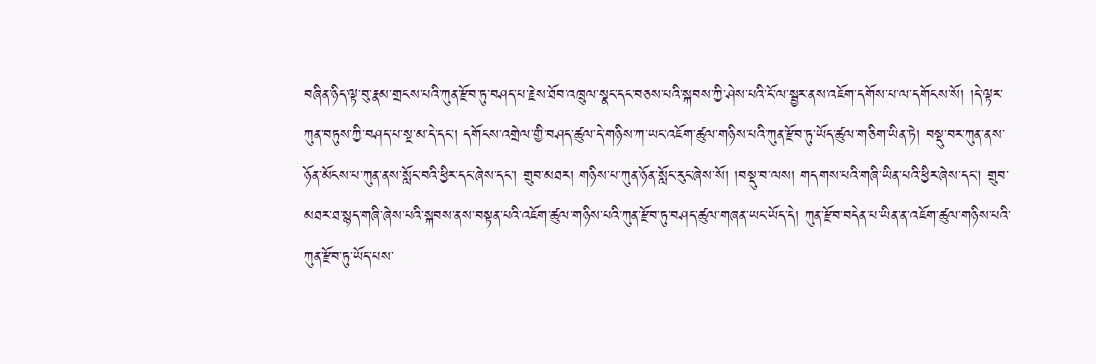བཞིན་ཉིད་ལྟ་བུ་རྣམ་གྲངས་པའི་ཀུན་རྫོབ་ཏུ་བཤད་པ་རྗེས་ཐོབ་འཁྲུལ་སྣང་དང་བཅས་པའི་སྐབས་ཀྱི་ཤེས་པའི་ངོ་ལ་སྦྱར་ནས་འཇོག་དགོས་པ་ལ་དགོངས་སོ། །དེ་ལྟར་ཀུན་བཏུས་ཀྱི་བཤད་པ་སྔ་མ་དེ་དང་། དགོངས་འགྲེལ་གྱི་བཤད་ཚུལ་དེ་གཉིས་ཀ་ཡང་འཇོག་ཚུལ་གཉིས་པའི་ཀུན་རྫོབ་ཏུ་ཡོད་ཚུལ་གཅིག་ཡིན་ཏེ། བསྡུ་བར་ཀུན་ནས་ཉོན་མོངས་པ་ཀུན་ནས་སློང་བའི་ཕྱིར་དང་ཞེས་དང་། གྲུབ་མཐར། གཉིས་པ་ཀུན་ཉོན་སློང་རུང་ཞེས་སོ། །བསྡུ་བ་ལས། གདགས་པའི་གཞི་ཡིན་པའི་ཕྱིར་ཞེས་དང། གྲུབ་མཐར་ཐ་སྙད་གཞི་ཞེས་པའི་སྐབས་ནས་བསྟན་པའི་འཇོག་ཚུལ་གཉིས་པའི་ཀུན་རྫོབ་ཏུ་བཤད་ཚུལ་གཞན་ཡང་ཡོད་དེ། ཀུན་རྫོབ་བདེན་པ་ཡིན་ན་འཇོག་ཚུལ་གཉིས་པའི་ཀུན་རྫོབ་ཏུ་ཡོད་པས་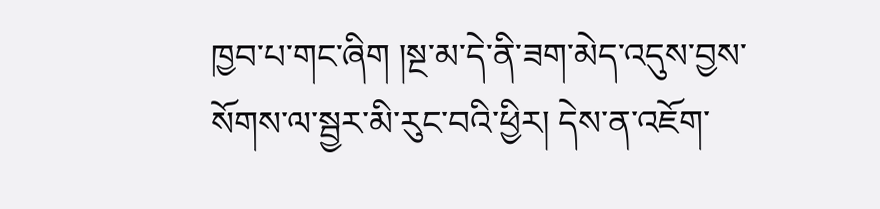ཁྱབ་པ་གང་ཞིག །སྔ་མ་དེ་ནི་ཟག་མེད་འདུས་བྱས་སོགས་ལ་སྦྱར་མི་རུང་བའི་ཕྱིར། དེས་ན་འཇོག་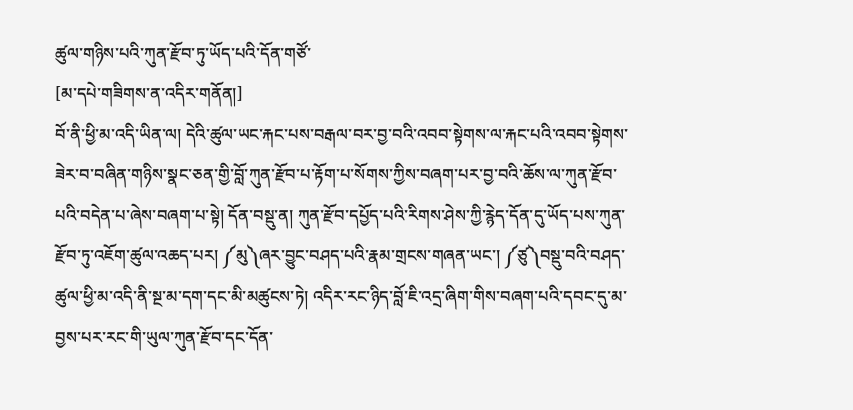ཚུལ་གཉིས་པའི་ཀུན་རྫོབ་ཏུ་ཡོད་པའི་དོན་གཙོ་
[མ་དཔེ་གཟིགས་ན་འདིར་གནོན།]
བོ་ནི་ཕྱི་མ་འདི་ཡིན་ལ། དེའི་ཚུལ་ཡང་རྐང་པས་བརྒལ་བར་བྱ་བའི་འབབ་སྟེགས་ལ་རྐང་པའི་འབབ་སྟེགས་ཟེར་བ་བཞིན་གཉིས་སྣང་ཅན་གྱི་བློ་ཀུན་རྫོབ་པ་རྟོག་པ་སོགས་ཀྱིས་བཞག་པར་བྱ་བའི་ཆོས་ལ་ཀུན་རྫོབ་པའི་བདེན་པ་ཞེས་བཞག་པ་སྟེ། དོན་བསྡུ་ན། ཀུན་རྫོབ་དཔྱོད་པའི་རིགས་ཤེས་ཀྱི་རྙེད་དོན་དུ་ཡོད་པས་ཀུན་རྫོབ་ཏུ་འཇོག་ཚུལ་འཆད་པར། ༼མུ༽ཞར་བྱུང་བཤད་པའི་རྣམ་གྲངས་གཞན་ཡང་། ༼ཙུ༽བསྡུ་བའི་བཤད་ཚུལ་ཕྱི་མ་འདི་ནི་སྔ་མ་དག་དང་མི་མཚུངས་ཏེ། འདིར་རང་ཉིད་བློ་ཇི་འདྲ་ཞིག་གིས་བཞག་པའི་དབང་དུ་མ་བྱས་པར་རང་གི་ཡུལ་ཀུན་རྫོབ་དང་དོན་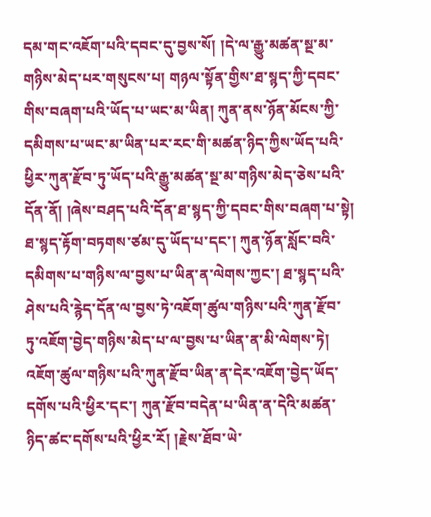དམ་གང་འཇོག་པའི་དབང་དུ་བྱས་སོ། །དེ་ལ་རྒྱུ་མཚན་སྔ་མ་གཉིས་མེད་པར་གསུངས་པ། གཉལ་སྟོན་གྱིས་ཐ་སྙད་ཀྱི་དབང་གིས་བཞག་པའི་ཡོད་པ་ཡང་མ་ཡིན། ཀུན་ནས་ཉོན་མོངས་ཀྱི་དམིགས་པ་ཡང་མ་ཡིན་པར་རང་གི་མཚན་ཉིད་ཀྱིས་ཡོད་པའི་ཕྱིར་ཀུན་རྫོབ་ཏུ་ཡོད་པའི་རྒྱུ་མཚན་སྔ་མ་གཉིས་མེད་ཅེས་པའི་དོན་ནོ། །ཞེས་བཤད་པའི་དོན་ཐ་སྙད་ཀྱི་དབང་གིས་བཞག་པ་སྟེ། ཐ་སྙད་རྟོག་བཏགས་ཙམ་དུ་ཡོད་པ་དང་། ཀུན་ཉོན་སློང་བའི་དམིགས་པ་གཉིས་ལ་བྱས་པ་ཡིན་ན་ལེགས་ཀྱང་། ཐ་སྙད་པའི་ཤེས་པའི་རྙེད་དོན་ལ་བྱས་ཏེ་འཇོག་ཚུལ་གཉིས་པའི་ཀུན་རྫོབ་ཏུ་འཇོག་བྱེད་གཉིས་མེད་པ་ལ་བྱས་པ་ཡིན་ན་མི་ལེགས་ཏེ། འཇོག་ཚུལ་གཉིས་པའི་ཀུན་རྫོབ་ཡིན་ན་དེར་འཇོག་བྱེད་ཡོད་དགོས་པའི་ཕྱིར་དང་། ཀུན་རྫོབ་བདེན་པ་ཡིན་ན་དེའི་མཚན་ཉིད་ཚང་དགོས་པའི་ཕྱིར་རོ། །རྗེས་ཐོབ་ཡེ་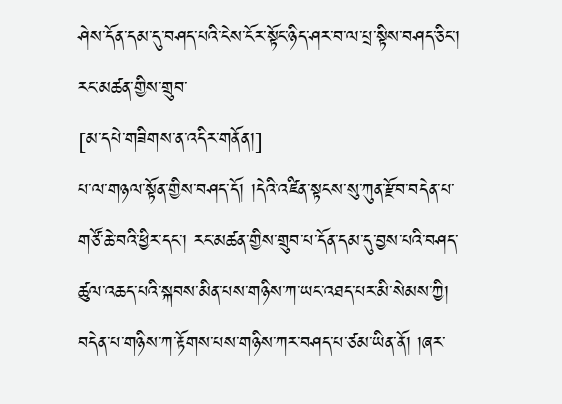ཤེས་དོན་དམ་དུ་བཤད་པའི་ངེས་ངོར་སྟོང་ཉིད་ཤར་བ་ལ་པྲ་སྟིས་བཤད་ཅིང་། རང་མཚན་གྱིས་གྲུབ་
[མ་དཔེ་གཟིགས་ན་འདིར་གནོན།]
པ་ལ་གཉལ་སྟོན་གྱིས་བཤད་དོ། །དེའི་འཛིན་སྟངས་སུ་ཀུན་རྫོབ་བདེན་པ་གཙོ་ཆེ་བའི་ཕྱིར་དང་། རང་མཚན་གྱིས་གྲུབ་པ་དོན་དམ་དུ་བྱས་པའི་བཤད་ཚུལ་འཆད་པའི་སྐབས་མིན་པས་གཉིས་ཀ་ཡང་འཐད་པར་མི་སེམས་ཀྱི། བདེན་པ་གཉིས་ཀ་རྟོགས་པས་གཉིས་ཀར་བཤད་པ་ཙམ་ཡིན་ནོ། །ཞར་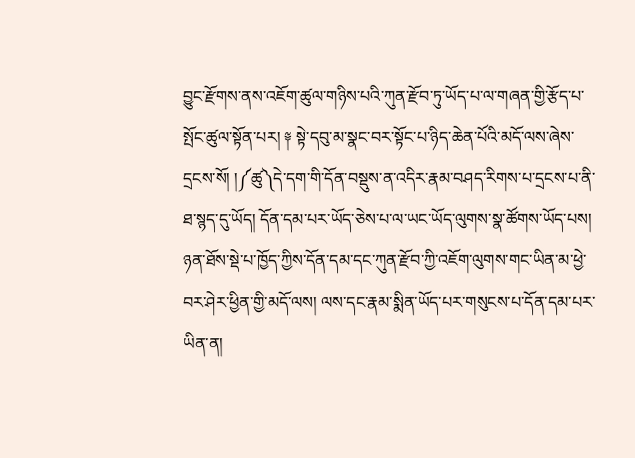བྱུང་རྫོགས་ནས་འཇོག་ཚུལ་གཉིས་པའི་ཀུན་རྫོབ་ཏུ་ཡོད་པ་ལ་གཞན་གྱི་རྩོད་པ་སྤོང་ཚུལ་སྟོན་པར། ༈ སྟེ་དབུ་མ་སྣང་བར་སྟོང་པ་ཉིད་ཆེན་པོའི་མདོ་ལས་ཞེས་དྲངས་སོ། །༼ཚུ༽དེ་དག་གི་དོན་བསྡུས་ན་འདིར་རྣམ་བཤད་རིགས་པ་དྲངས་པ་ནི་ཐ་སྙད་དུ་ཡོད། དོན་དམ་པར་ཡོད་ཅེས་པ་ལ་ཡང་ཡོད་ལུགས་སྣ་ཚོགས་ཡོད་པས། ཉན་ཐོས་སྡེ་པ་ཁྱོད་ཀྱིས་དོན་དམ་དང་ཀུན་རྫོབ་ཀྱི་འཇོག་ལུགས་གང་ཡིན་མ་ཕྱེ་བར་ཤེར་ཕྱིན་གྱི་མདོ་ལས། ལས་དང་རྣམ་སྨིན་ཡོད་པར་གསུངས་པ་དོན་དམ་པར་ཡིན་ན།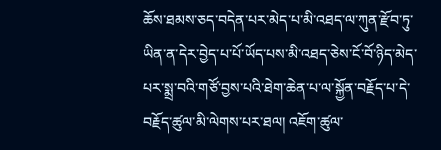ཆོས་ཐམས་ཅད་བདེན་པར་མེད་པ་མི་འཐད་ལ་ཀུན་རྫོབ་ཏུ་ཡིན་ན་དེར་བྱེད་པ་པོ་ཡོད་པས་མི་འཐད་ཅེས་ངོ་བོ་ཉིད་མེད་པར་སྨྲ་བའི་གཙོ་བྱས་པའི་ཐེག་ཆེན་པ་ལ་སྐྱོན་བརྗོད་པ་དེ་བརྗོད་ཚུལ་མི་ལེགས་པར་ཐལ། འཇོག་ཚུལ་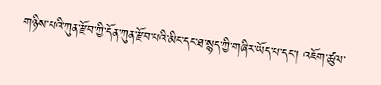གཉིས་པའི་ཀུན་རྫོབ་ཀྱི་དོན་ཀུན་རྫོབ་པའི་མིང་དང་ཐ་སྙད་ཀྱི་གཞིར་ཡོད་པ་དང་། འཇོག་ཚུལ་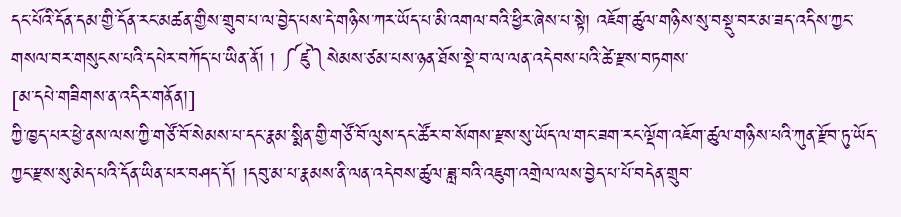དང་པོའི་དོན་དམ་གྱི་དོན་རང་མཚན་གྱིས་གྲུབ་པ་ལ་བྱེད་པས་དེ་གཉིས་ཀར་ཡོད་པ་མི་འགལ་བའི་ཕྱིར་ཞེས་པ་སྟེ། འཇོག་ཚུལ་གཉིས་སུ་བསྡུ་བར་མ་ཟད་འདིས་ཀྱང་གསལ་བར་གསུངས་པའི་དཔེར་བཀོད་པ་ཡིན་ནོ། ། ༼ཛུ༽སེམས་ཙམ་པས་ཉན་ཐོས་སྡེ་བ་ལ་ལན་འདེབས་པའི་ཚེ་རྫས་བཏགས་
[མ་དཔེ་གཟིགས་ན་འདིར་གནོན།]
ཀྱི་ཁྱད་པར་ཕྱེ་ནས་ལས་ཀྱི་གཙོ་བོ་སེམས་པ་དང་རྣམ་སྨིན་གྱི་གཙོ་བོ་ལུས་དང་ཚོར་བ་སོགས་རྫས་སུ་ཡོད་ལ་གང་ཟག་རང་ལྡོག་འཇོག་ཚུལ་གཉིས་པའི་ཀུན་རྫོབ་ཏུ་ཡོད་ཀྱང་རྫས་སུ་མེད་པའི་དོན་ཡིན་པར་བཤད་དོ། །དབུ་མ་པ་རྣམས་ནི་ལན་འདེབས་ཚུལ་ཟླ་བའི་འཇུག་འགྲེལ་ལས་བྱེད་པ་པོ་བདེན་གྲུབ་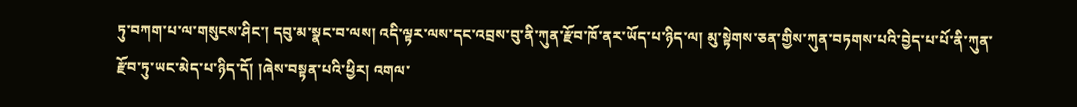ཏུ་བཀག་པ་ལ་གསུངས་ཤིང་། དབུ་མ་སྣང་བ་ལས། འདི་ལྟར་ལས་དང་འབྲས་བུ་ནི་ཀུན་རྫོབ་ཁོ་ནར་ཡོད་པ་ཉིད་ལ། མུ་སྟེགས་ཅན་གྱིས་ཀུན་བཏགས་པའི་བྱེད་པ་པོ་ནི་ཀུན་རྫོབ་ཏུ་ཡང་མེད་པ་ཉིད་དོ། །ཞེས་བསྟན་པའི་ཕྱིར། འགལ་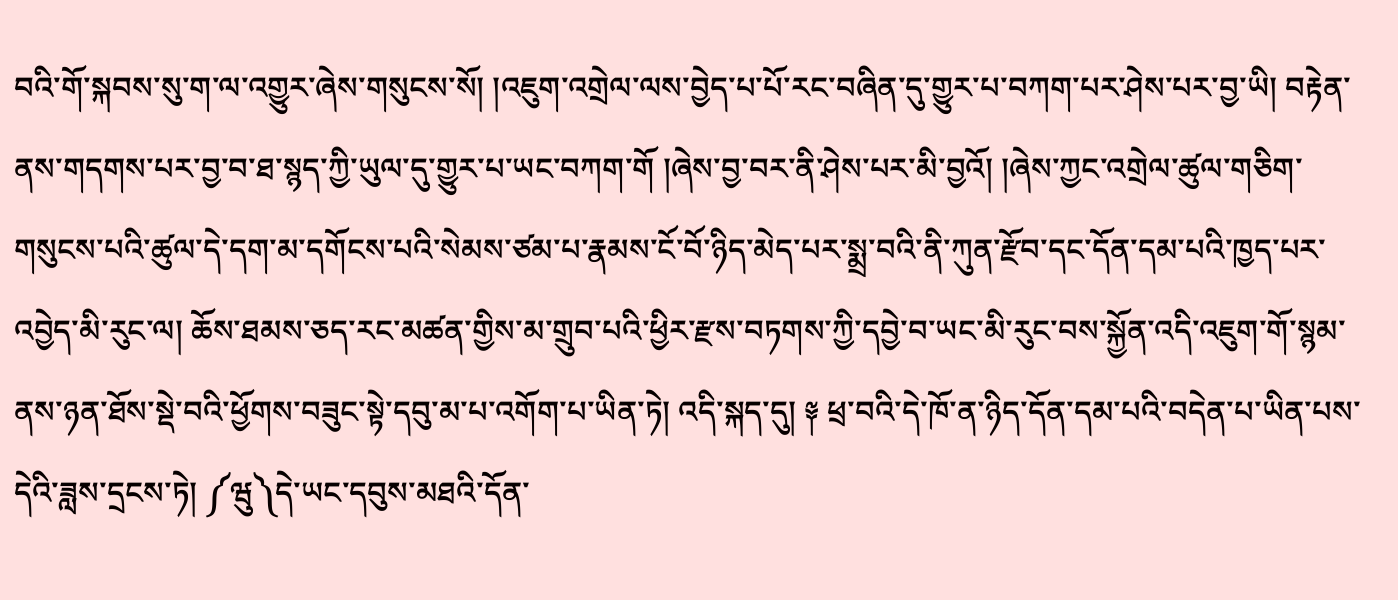བའི་གོ་སྐབས་སུ་ག་ལ་འགྱུར་ཞེས་གསུངས་སོ། །འཇུག་འགྲེལ་ལས་བྱེད་པ་པོ་རང་བཞིན་དུ་གྱུར་པ་བཀག་པར་ཤེས་པར་བྱ་ཡི། བརྟེན་ནས་གདགས་པར་བྱ་བ་ཐ་སྙད་ཀྱི་ཡུལ་དུ་གྱུར་པ་ཡང་བཀག་གོ །ཞེས་བྱ་བར་ནི་ཤེས་པར་མི་བྱའོ། །ཞེས་ཀྱང་འགྲེལ་ཚུལ་གཅིག་གསུངས་པའི་ཚུལ་དེ་དག་མ་དགོངས་པའི་སེམས་ཙམ་པ་རྣམས་ངོ་བོ་ཉིད་མེད་པར་སྨྲ་བའི་ནི་ཀུན་རྫོབ་དང་དོན་དམ་པའི་ཁྱད་པར་འབྱེད་མི་རུང་ལ། ཆོས་ཐམས་ཅད་རང་མཚན་གྱིས་མ་གྲུབ་པའི་ཕྱིར་རྫས་བཏགས་ཀྱི་དབྱེ་བ་ཡང་མི་རུང་བས་སྐྱོན་འདི་འཇུག་གོ་སྙམ་ནས་ཉན་ཐོས་སྡེ་བའི་ཕྱོགས་བཟུང་སྟེ་དབུ་མ་པ་འགོག་པ་ཡིན་ཏེ། འདི་སྐད་དུ། ༈ ཕྲ་བའི་དེ་ཁོ་ན་ཉིད་དོན་དམ་པའི་བདེན་པ་ཡིན་པས་དེའི་ཟླས་དྲངས་ཏེ། ༼ཝུ༽དེ་ཡང་དབུས་མཐའི་དོན་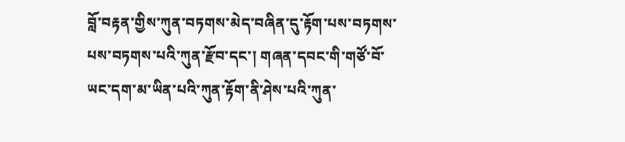བློ་བརྟན་གྱིས་ཀུན་བཏགས་མེད་བཞིན་དུ་རྟོག་པས་བཏགས་པས་བཏགས་པའི་ཀུན་རྫོབ་དང་། གཞན་དབང་གི་གཙོ་བོ་ཡང་དག་མ་ཡིན་པའི་ཀུན་རྟོག་ནི་ཤེས་པའི་ཀུན་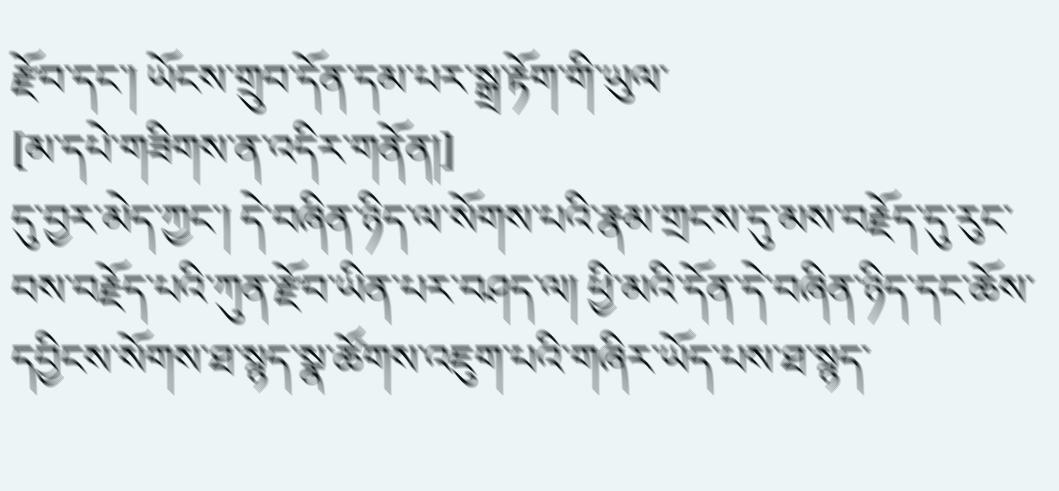རྫོབ་དང་། ཡོངས་གྲུབ་དོན་དམ་པར་སྒྲ་རྟོག་གི་ཡུལ་
[མ་དཔེ་གཟིགས་ན་འདིར་གནོན།]
དུ་བྱར་མེད་ཀྱང་། དེ་བཞིན་ཉིད་ལ་སོགས་པའི་རྣམ་གྲངས་དུ་མས་བརྗོད་དུ་རུང་བས་བརྗོད་པའི་ཀུན་རྫོབ་ཡིན་པར་བཤད་ལ། ཕྱི་མའི་དོན་དེ་བཞིན་ཉིད་དང་ཆོས་དབྱིངས་སོགས་ཐ་སྙད་སྣ་ཚོགས་འཇུག་པའི་གཞིར་ཡོད་པས་ཐ་སྙད་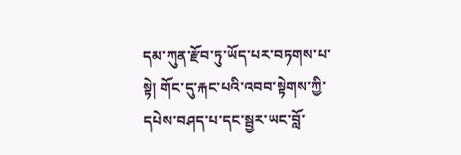དམ་ཀུན་རྫོབ་ཏུ་ཡོད་པར་བཏགས་པ་སྟེ། གོང་དུ་རྐང་པའི་འབབ་སྟེགས་ཀྱི་དཔེས་བཤད་པ་དང་སྦྱར་ཡང་བློ་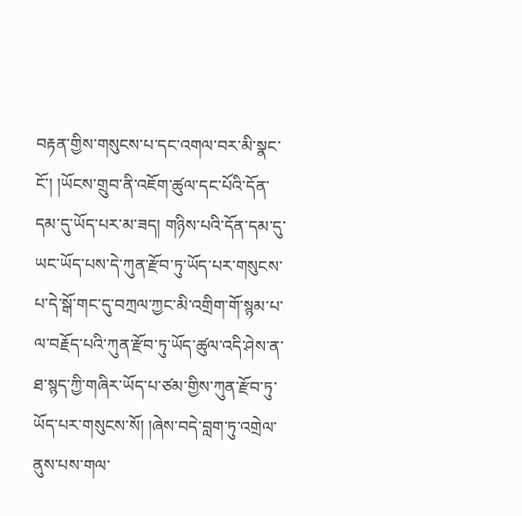བརྟན་གྱིས་གསུངས་པ་དང་འགལ་བར་མི་སྣང་ངོ་། །ཡོངས་གྲུབ་ནི་འཇོག་ཚུལ་དང་པོའི་དོན་དམ་དུ་ཡོད་པར་མ་ཟད། གཉིས་པའི་དོན་དམ་དུ་ཡང་ཡོད་པས་དེ་ཀུན་རྫོབ་ཏུ་ཡོད་པར་གསུངས་པ་དེ་སྒོ་གང་དུ་བཀྲལ་ཀྱང་མི་འགྲིག་གོ་སྙམ་པ་ལ་བརྗོད་པའི་ཀུན་རྫོབ་ཏུ་ཡོད་ཚུལ་འདི་ཤེས་ན་ཐ་སྙད་ཀྱི་གཞིར་ཡོད་པ་ཙམ་གྱིས་ཀུན་རྫོབ་ཏུ་ཡོད་པར་གསུངས་སོ། །ཞེས་བདེ་བླག་ཏུ་འགྲེལ་ནུས་པས་གལ་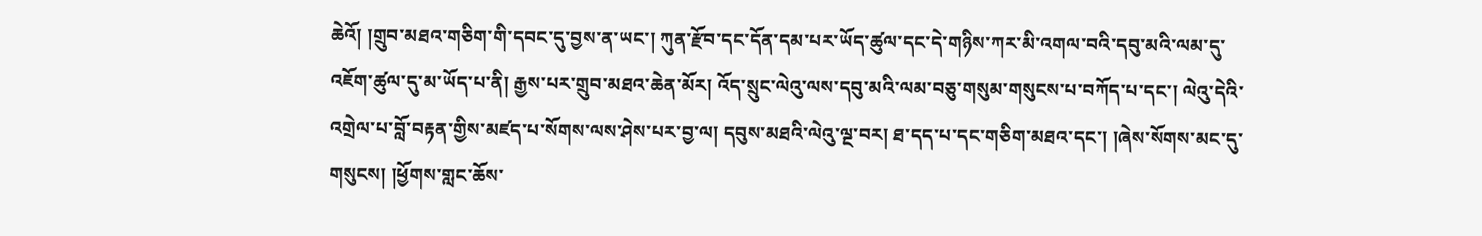ཆེའོ། །གྲུབ་མཐའ་གཅིག་གི་དབང་དུ་བྱས་ན་ཡང་། ཀུན་རྫོབ་དང་དོན་དམ་པར་ཡོད་ཚུལ་དང་དེ་གཉིས་ཀར་མི་འགལ་བའི་དབུ་མའི་ལམ་དུ་འཇོག་ཚུལ་དུ་མ་ཡོད་པ་ནི། རྒྱས་པར་གྲུབ་མཐའ་ཆེན་མོར། འོད་སྲུང་ལེའུ་ལས་དབུ་མའི་ལམ་བཅུ་གསུམ་གསུངས་པ་བཀོད་པ་དང་། ལེའུ་དེའི་འགྲེལ་པ་བློ་བརྟན་གྱིས་མཛད་པ་སོགས་ལས་ཤེས་པར་བྱ་ལ། དབུས་མཐའི་ལེའུ་ལྔ་བར། ཐ་དད་པ་དང་གཅིག་མཐའ་དང་། །ཞེས་སོགས་མང་དུ་གསུངས། །ཕྱོགས་གླང་ཆོས་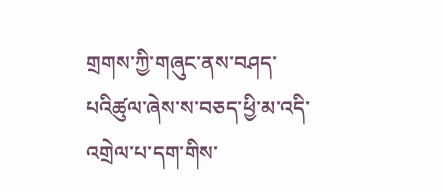གྲགས་ཀྱི་གཞུང་ནས་བཤད་པའིཚུལ་ཞེས་ས་བཅད་ཕྱི་མ་འདི་འགྲེལ་པ་དག་གིས་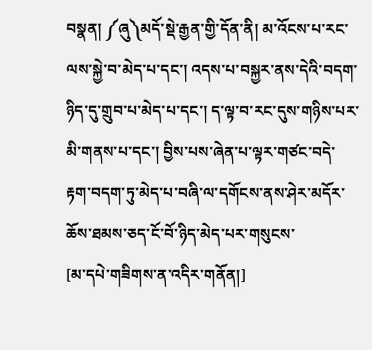བསྣན། ༼ཞུ༽མདོ་སྡེ་རྒྱན་གྱི་དོན་ནི། མ་འོངས་པ་རང་ལས་སྐྱེ་བ་མེད་པ་དང་། འདས་པ་བསྐྱར་ནས་དེའི་བདག་ཉིད་དུ་གྲུབ་པ་མེད་པ་དང་། ད་ལྟ་བ་རང་དུས་གཉིས་པར་མི་གནས་པ་དང་། བྱིས་པས་ཞེན་པ་ལྟར་གཙང་བདེ་རྟག་བདག་ཏུ་མེད་པ་བཞི་ལ་དགོངས་ནས་ཤེར་མདོར་ཆོས་ཐམས་ཅད་ངོ་བོ་ཉིད་མེད་པར་གསུངས་
[མ་དཔེ་གཟིགས་ན་འདིར་གནོན།]